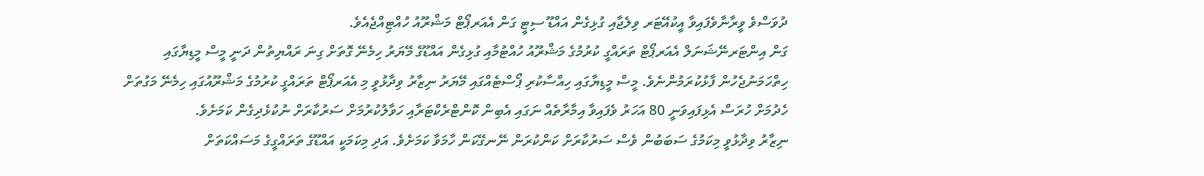ދުވަސްވެ ވީރާނާވެފައިވާ އީކުއޭޓަރ ވިލެޖާއި ގުޅިގެން އައްޑޫ ސިޓީ ގަން އެއަރޕޯޓް މަޝްރޫއު ހުއްޓިއްޖެއެވެ.
ގަން އިންޓަރނޭޝަނަލް އެއަރޕޯޓް ތަރައްގީ ކުރުމުގެ މަޝްރޫއު ހުއްޓުމާއި ގުޅިގެން އައްޑޫގެ މޭޔަރު ހިމެނޭ ގޮތަށް ގިނަ ރައްޔިތުން ދަނީ މީސް މީޑިޔާގައި ހިތްހަމަނުޖެހުން ފާޅުކުރަމުންނެވެ. މީސް މީޑިޔާގައި ހިއްސާކުރި ޕޯސްޓެއްގައި މޭޔަރު ނިޒާރު ވިދާޅުވީ މި އެއަރޕޯޓް ތަރައްގީ ކުރުމުގެ މަޝްރޫއުގައި ހިމެނޭ މަގުތަށް ހެދުމަށް ހުރަސް އެޅިފައިވަނީ 80 އަހަރު ވެފައިވާ އިމާރާތެއް ނަގައި އެބިން ކޮންޓްރެކްޓަރާއި ހަވާލުކުރުމަށް ސަރުކާރަށް ނުކުޅެދިގެން ކަމަށެވެ.
ނިޒާރު ވިދާޅުވީ މިކަމުގެ ސަބަބުން ވެސް ސަރުކާރަށް ކަންކުރަން ނޭނގޭކަން ހާމަވާ ކަމަށެވެ. އަދި މިކަމަކީ އައްޑޫގެ ތަރައްގީގެ މަސައްކަތަށް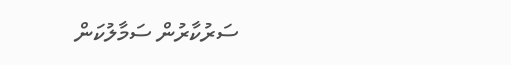ސަރުކާރުން ސަމާލުކަން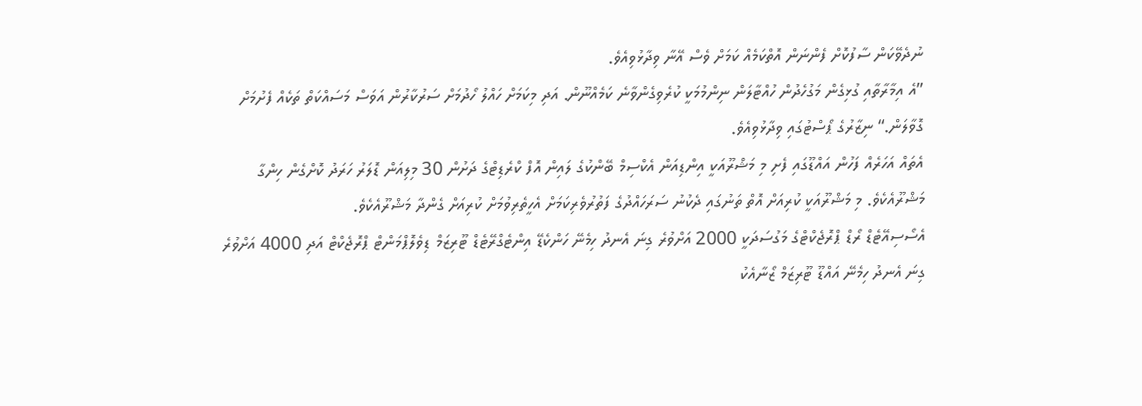ނުދެވޭކަން ސާފުކޮށް ފެންނަން އޮތްކަމެއް ކަމަށް ވެސް އޭނާ ވިދާޅުވިއެވެ.
”އެ އިމާރާތާއި ގުޅިގެން މަގުހެދުން ހުއްޓާލަން ނިންމުމަކީ ކުރެވިގެންވާނެ ކަމެއްނޫން. އަދި މިކަމަށް ހައްލު ހޯދުމަށް ސަރުކާރުން އަވަސް މަސައްކަތް ތަކެއް ފެށުމަށް ގޮވާލަން.“ ނިޒާރުގެ ޕޯސްޓުގައި ވިދާޅުވިއެވެ.
އެތައް އަހަރެއް ފަހުން އައްޑޫގައި ފެށި މި މަޝްރޫއަކީ އިންޑިއަން އެކްސިމް ބޭންކުގެ ލައިން އޮފް ކްރެޑިޓްގެ ދަށުން 30 މިލިއަން ޑޮލަރު ހަރަދު ކޮށްގެން ހިންގާ މަޝްރޫއެކެވެ. މި މަޝްރޫއަކީ ކުރިއަށް އޮތް ތަނުގައި ދެކުނު ސަރަހައްދުގެ ފަތުރުވެރިކަމަށް އެހީތެރިވުމަށް ކުރިއަށް ގެންދާ މަޝްރޫއެކެވެ.
އެސޯސިއޭޓެޑް ރޯޑް ޕްރޮޖެކްޓްގެ މަގުސަދަކީ 2000 އަށްވުރެ ގިނަ އެނދު ހިމެނޭ ހަންކެޑޭ އިންޓެގްރޭޓެޑް ޓޫރިޒަމް ޑިވެލޮޕްމަންޓް ޕްރޮޖެކްޓް އަދި 4000 އަށްވުރެ ގިނަ އެނދު ހިމެނޭ އައްޑޫ ޓޫރިޒަމް ޒޯނާއެކު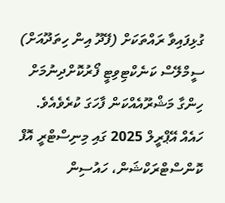ގުޅިފައިވާ ރައްތަކަށް (ފޭދޫ އިން ހިތަދޫއަށް) ސީމްލޭސް ކަނެކްޓިވިޓީ ފޯރުކޮށްދިނުމަށް ހިންގާ މަޝްރޫއެއްކަން ފާހަގަ ކުރެވެއެވެ.
ހައެއް އޭޕްރީލް 2025 ގައި މިނިސްޓްރީ އޮފް ކޮންސްޓްރަކްޝަން، ހައުސިން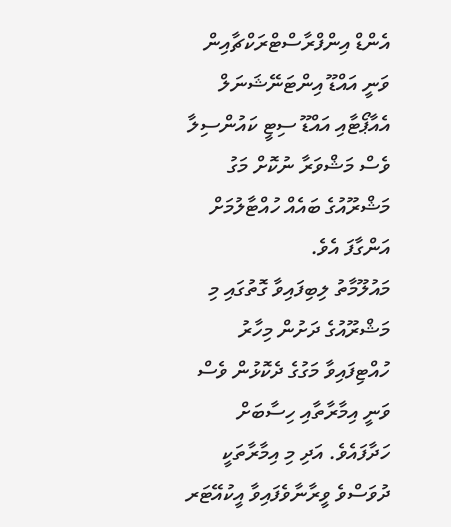އެންޑް އިންފްރާސްޓްރަކްޗާއިން ވަނީ އައްޑޫ އިންޓަނޭޝަނަލް އެއާޕޯޓާއި އައްޑޫ ސިޓީ ކައުންސިލާ ވެސް މަޝްވަރާ ނުކޮށް މަގު މަޝްރޫއުގެ ބައެއް ހުއްޓާލުމަށް އަންގާފަ އެވެ.
މައުލޫމާތު ލިބިފައިވާ ގޮތުގައި މި މަޝްރޫއުގެ ދަށުން މިހާރު ހުއްޓިފައިވާ މަގުގެ ދެކޮޅުން ވެސް ވަނީ އިމާރާތާއި ހިސާބަށް ހަދާފައެވެ. އަދި މި އިމާރާތަކީ ދުވަސްވެ ވީރާނާވެފައިވާ އީކުއޭޓަރ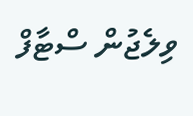ވިލެޖުން ސްޓާފް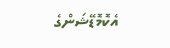އެކޮމޮޑޭޝަންގެ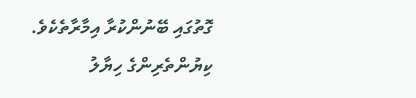ގޮތުގައި ބޭނުންކުރާ އިމާރާތެކެވެ.
ކިޔުންތެރިންގެ ހިޔާލު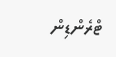ޓްރެންޑިން